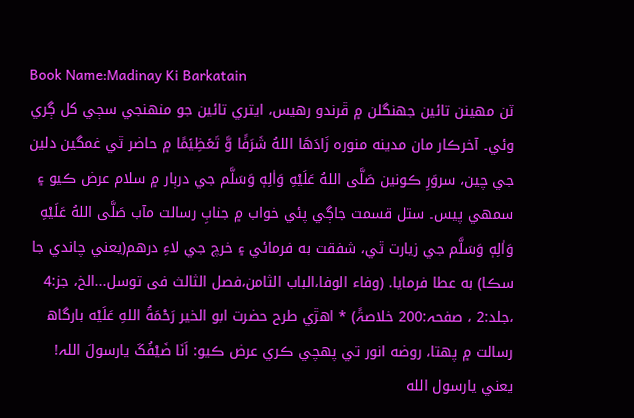Book Name:Madinay Ki Barkatain
ٽن مهينن تائين جهنگلن ۾ ڦرندو رهيس، ايتري تائين جو منهنجي سڄي کل ڳري وئي۔ آخرڪار مان مدينه منوره زَادَھَا اللهُ شَرَفًا وَّ تَعۡظِیۡمًا ۾ حاضر ٿي غمگين دلين جي چين، سروَرِ ڪونين صَلَّى اللهُ عَلَيْهِ وَاٰلِهٖ وَسَلَّم جي درٻار ۾ سلام عرض ڪيو ۽ سمهي پيس۔ ستل قسمت جاڳي پئي خواب ۾ جنابِ رسالت مآب صَلَّى اللهُ عَلَيْهِ وَاٰلِهٖ وَسَلَّم جي زيارت ٿي، شفقت به فرمائي ۽ خرچ جي لاءِ درهم(يعني چاندي جا سڪا) به عطا فرمايا. (وفاء الوفا،الباب الثامن،فصل الثالث فی توسل...الخ، جز:4 ،جلد:2 ، صفحہ:200 خلاصۃً) * اهڙي طرح حضرت ابو الخير رَحْمَةُ اللهِ عَلَيْه بارگاھ رسالت ۾ پهتا، روضه انور تي پهچي ڪري عرض ڪيو: اَنَا ضَیْفُکَ یارسولَ اللہ! يعني يارسول الله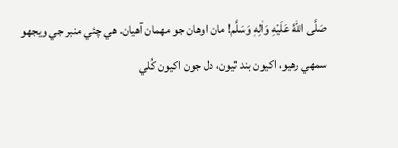صَلَّى اللهُ عَلَيْهِ وَاٰلِهٖ وَسَلَّم! مان اوهان جو مهمان آهيان. هي چئي منبر جي ويجهو سمهي رهيو، اکيون بند ٿيون، دل جون اکيون کُلي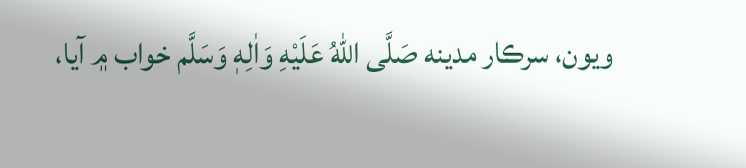ويون، سرڪار مدينه صَلَّى اللهُ عَلَيْهِ وَاٰلِهٖ وَسَلَّم خواب ۾ آيا،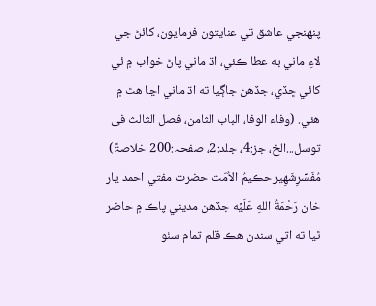پنهنجي عاشق تي عنايتون فرمايون، کائڻ جي لاءِ ماني به عطا ڪئي، اڌ ماني پاڻ خواب ۾ ئي کائي ڇڏي، جڏهن جاڳيا ته اڌ ماني اڃا هٿ ۾ هئي. (وفاء الوفا، الباب الثامن، فصل الثالث فی توسل...الخ، جز:4، جلد:2، صفحہ:200 خلاصۃً) مُفَسِّرِشَهِيرحڪيمُ الاُمّت حضرت مفتي احمد يار خان رَحْمَةُ اللهِ عَلَيۡه جڏهن مديني پاڪ ۾ حاضر ٿيا ته اتي سندن هڪ قلم تمام سٺو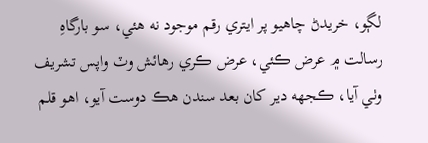لڳو، خريدڻ چاهيو پر ايتري رقم موجود نه هئي، سو بارگاهِ رسالت ۾ عرض ڪئي، عرض ڪري رهائش وٽ واپس تشريف وٺي آيا، ڪجهه دير کان بعد سندن هڪ دوست آيو، اهو قلم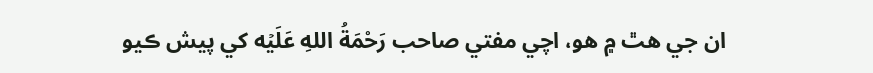ان جي هٿ ۾ هو، اچي مفتي صاحب رَحْمَةُ اللهِ عَلَيۡه کي پيش ڪيو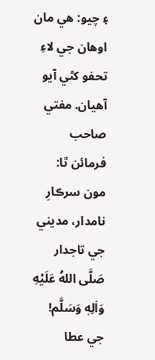۽ چيو: هي مان اوهان جي لاءِ تحفو کڻي آيو آهيان. مفتي صاحب فرمائن ٿا: مون سرڪارِ نامدار، مديني جي تاجدار صَلَّى اللهُ عَلَيْهِ وَاٰلِهٖ وَسَلَّم! جي عطا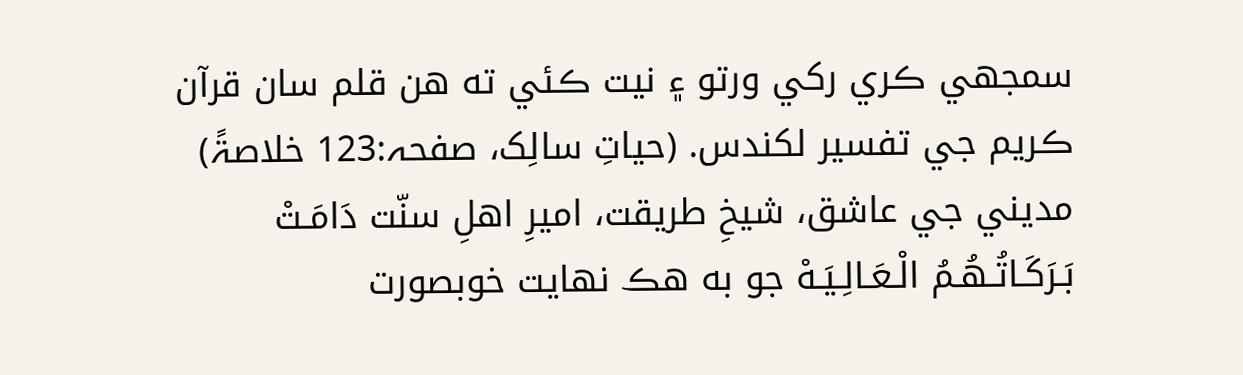سمجهي ڪري رکي ورتو ۽ نيت ڪئي ته هن قلم سان قرآن ڪريم جي تفسير لکندس. (حیاتِ سالِک، صفحہ:123 خلاصۃً)
مديني جي عاشق، شيخِ طريقت، اميرِ اهلِ سنّت دَامَـتْ بَـرَكَـاتُـهُـمُ الْـعَـالِـيَـهْ جو به هڪ نهايت خوبصورت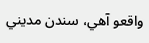واقعو آهي، سندن مديني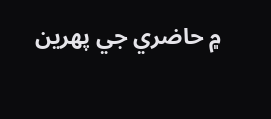۾ حاضري جي پهرين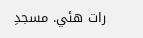رات هئي. مسجدِ